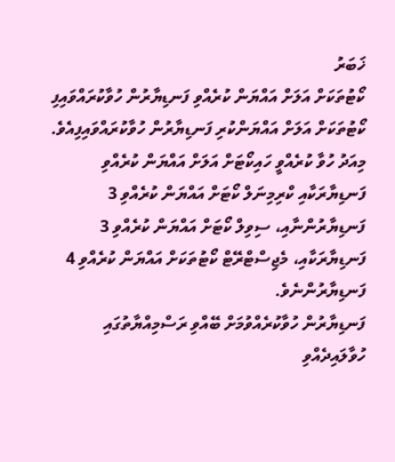ޚަބަރު
ކޯޓުތަކަށް އަލަށް އައްޔަން ކުރެއްވި ފަނޑިޔާރުން ހުވާކުރައްވައިފި
ކޯޓުތަކަށް އަލަށް އައްޔަންކުރި ފަނޑިޔާރުން ހުވާކުރައްވައިފިއެވެ. މިއަދު ހުވާ ކުރެއްވީ ހައިކޯޓަށް އަލަށް އައްޔަން ކުރެއްވި ފަނޑިޔާރަކާއި ކްރިމިނަލް ކޯޓަށް އައްޔަން ކުރެއްވި 3 ފަނޑިޔާރުންނާއި، ސިވިލް ކޯޓަށް އައްޔަން ކުރެއްވި 3 ފަނޑިޔާރަކާއި، މެޖިސްޓްރޭޓް ކޯޓުތަކަށް އައްޔަން ކުރެއްވި 4 ފަނޑިޔާރުންނެވެ.
ފަނޑިޔާރުން ހުވާކުރެއްވުމަށް ބޭއްވި ރަސްމިއްޔާތުގައި ހުވާލައިދެއްވި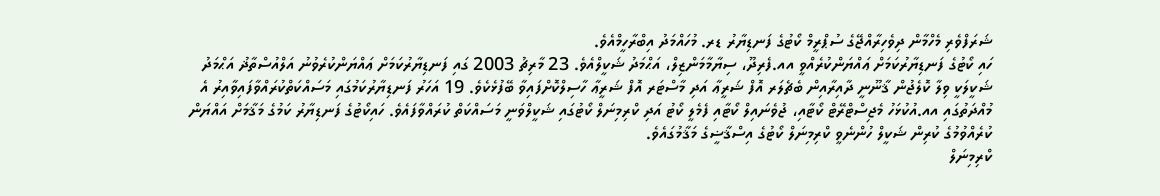ޝަރަފްވެރި މެހްމާން ދިވެހިރާއްޖޭގެ ސުޕްރީމް ކޯޓުގެ ފަނޑިޔާރު ޑރ. މުހައްމަދު އިބްރާހީމްއެވެ.
ހައި ކޯޓުގެ ފަނޑިޔާރުކަމަށް ޢައްޔަންކުރެއްވީ އއ.ފެރިދޫ، ސިޔާމާމަންޒިލް، އަޙްމަދު ޝަކީލްއެވެ. 23 މާރިޗު 2003 ގައި ފަނޑިޔާރުކަމަށް ޢައްޔަންކުރެވުނު އަލްއުސްތާޛު އަޙްމަދު ޝަކީލަކީ ވިލާ ކޮލެޖުން ޤާނޫނީ ދާއިރާއިން ބެޗެލަރ އޮފް ޝަރީޢާ އަދި މާސްޓަރ އޮފް ޝަރީޢާ ހާސިލްކޮށްފައިވާ ބޭފުޅެކެވެ. 19 އަހަރު ފަނޑިޔާރުކަމުގައި މަސައްކަތްކުރައްވާފައިވާއިރު އެ މުއްދަތުގައި އއ.އުކުޅަހު މެޖިސްޓްރޭޓް ކޯޓާއި، ޖުވެނައިލް ކޯޓާއި ފެމެލީ ކޯޓު އަދި ކްރިމިނަލް ކޯޓުގައި ޝަކީލްވަނީ މަސައްކަތް ކުރައްވާފައެވެ. ހައިކޯޓުގެ ފަނޑިޔާރު ކަމުގެ މަޤާމަށް އައްޔަން ކުރެއްވުމުގެ ކުރިން ޝަކީލް ހުންނެވީ ކްރިމިނަލް ކޯޓުގެ އިސްޤާޟީގެ މަޤާމުގައެވެ.
ކްރިމިނަލް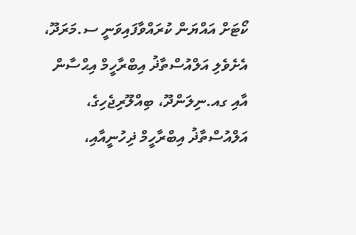ކޯޓަށް އައްޔަން ކުރައްވާފައިވަނީ ސ.މަރަދޫ، އެށެވެލި އަލްއުސްތާޛު އިބްރާހީމް އިޙްސާން އާއި ގއ.ނިލަންދޫ، ބިއްލޫރިޖެހިގެ، އަލްއުސްތާޛު އިބްރާހީމް ޛިހުނީއާއި،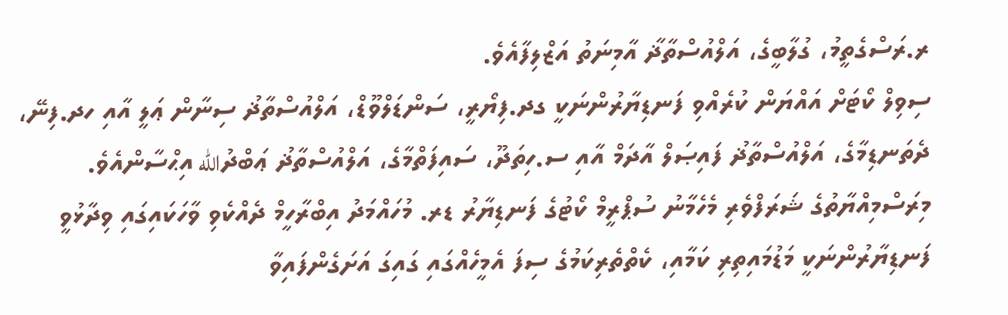ރ.ރަސްގެތީމު، ގުލާބީގެ، އަލްއުސްތާޛާ އާމިނަތު އަޒްލިފާއެވެ.
ސިވިލް ކޯޓަށް އައްޔަން ކުރެއްވި ފަނޑިޔާރުންނަކީ ގދ.ފިޔޯރީ، ސަންޑަލްވޫޑް، އަލްއުސްތާޛު ސިނާން ޢަލީ އާއި ހދ.ފިނޭ، ދެތަނޑިމާގެ، އަލްއުސްތާޛު ފައިޞަލް އާދަމް އާއި ސ.ހިތަދޫ، ސައިފަތްމާގެ، އަލްއުސްތާޛު ޢަބްދުالله އިޙްސާންއެވެ.
މިރަސްމިއްޔާތުގެ ޝަރަފްވެރި މެހެމާނު ސުޕްރީމް ކޯޓުގެ ފަނޑިޔާރު ޑރ. މުހައްމަދު އިބްރާހީމް ދެއްކެވި ވާހަކައިގައި ވިދާޅުވީ ފަނޑިޔާރުންނަކީ މަޑުމައިތިރި ކަމާއި، ކެތްތެރިކަމުގެ ސިފަ އެމީހެއްގައި ގައިގަ އަށަގެންފައިވާ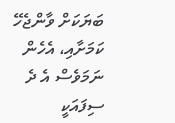ބަޔަކަށް ވާންޖެހޭ ކަމަށާއި، އެހެން ނަމަވެސް އެ ދެ ސިފައަކީ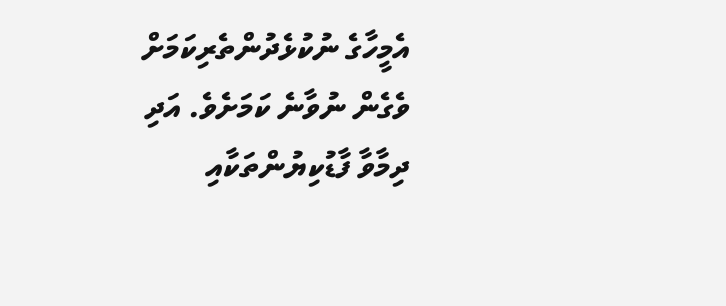އެމީހާގެ ނުކުޅެދުންތެރިކަމަށް ވެގެން ނުވާނެ ކަމަށެވެ. އަދި ދިމާވާ ފާޑުކިޔުންތަކާއި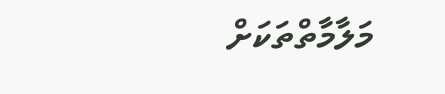މަލާމާތްތަކަށް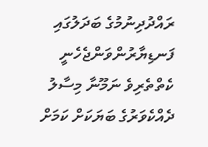ރައްދުދިނުމުގެ ބަދަލުގައި ފަނޑިޔާރުންވަންޖެހެނީ ކެތްތެރިވެ ނަމޫނާ މިސާލު ދެއްކެވަރުގެ ބަޔަކަށް ކަމަށް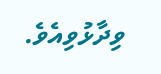ވިދާޅުވިއެވެ.